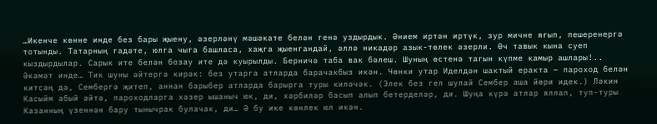…Икенче көнне инде без бары җыену, әзерләнү мәшәкате белән генә уздырдык. Әнием иртән иртүк, зур мичне ягып, пешеренергә тотынды. Татарның гадәте, юлга чыга башласа, хаҗга җыенгандай, әллә никадәр азык-төлек әзерли. Өч тавык кына суеп кыздырдылар. Сарык ите белән бозау ите дә куырылды. Берничә таба вак бәлеш. Шуның өстенә тагын күпме камыр ашлары!.. Әкәмәт инде… Тик шуны әйтергә кирәк: без утарга атларда барачакбыз икән. Чөнки утар Иделдән шактый еракта – пароход белән китсәң дә, Сембергә җитеп, аннан барыбер атларда барырга туры киләчәк. (Элек без гел шулай Сембер аша йөри идек.) Ләкин Касыйм абый әйтә, пароходларга хәзер ышаныч юк, ди, хәрбиләр басып алып бетерделәр, ди. Шуңа күрә атлар яллап, туп-туры Казанның үзеннән бару тынычрак булачак, ди… Ә бу ике көнлек юл икән.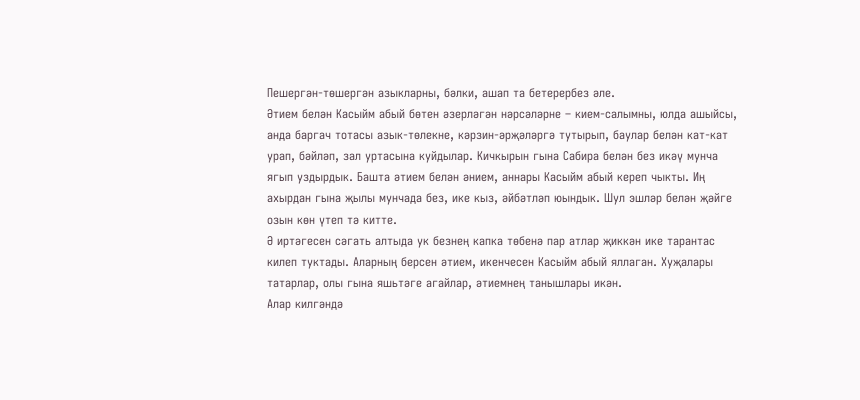Пешергән-төшергән азыкларны, бәлки, ашап та бетерербез әле.
Әтием белән Касыйм абый бөтен әзерләгән нәрсәләрне – кием-салымны, юлда ашыйсы, анда баргач тотасы азык-төлекне, кәрзин-әрҗәләргә тутырып, баулар белән кат-кат урап, бәйләп, зал уртасына куйдылар. Кичкырын гына Сабира белән без икәү мунча ягып уздырдык. Башта әтием белән әнием, аннары Касыйм абый кереп чыкты. Иң ахырдан гына җылы мунчада без, ике кыз, әйбәтләп юындык. Шул эшләр белән җәйге озын көн үтеп тә китте.
Ә иртәгесен сәгать алтыда ук безнең капка төбенә пар атлар җиккән ике тарантас килеп туктады. Аларның берсен әтием, икенчесен Касыйм абый яллаган. Хуҗалары татарлар, олы гына яшьтәге агайлар, әтиемнең танышлары икән.
Алар килгәндә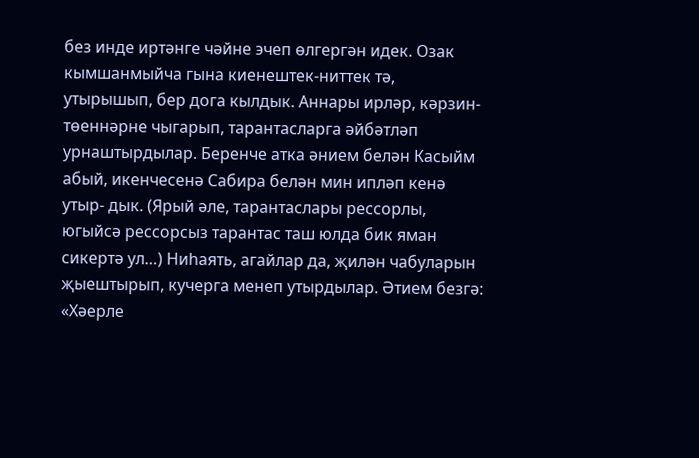без инде иртәнге чәйне эчеп өлгергән идек. Озак кымшанмыйча гына киенештек-ниттек тә, утырышып, бер дога кылдык. Аннары ирләр, кәрзин-төеннәрне чыгарып, тарантасларга әйбәтләп урнаштырдылар. Беренче атка әнием белән Касыйм абый, икенчесенә Сабира белән мин ипләп кенә утыр- дык. (Ярый әле, тарантаслары рессорлы, югыйсә рессорсыз тарантас таш юлда бик яман сикертә ул…) Ниһаять, агайлар да, җилән чабуларын җыештырып, кучерга менеп утырдылар. Әтием безгә: «Хәерле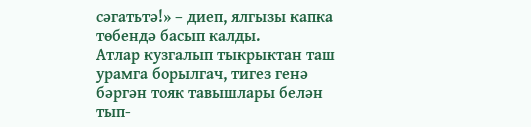сәгатьтә!» – диеп, ялгызы капка төбендә басып калды.
Атлар кузгалып тыкрыктан таш урамга борылгач, тигез генә бәргән тояк тавышлары белән тып-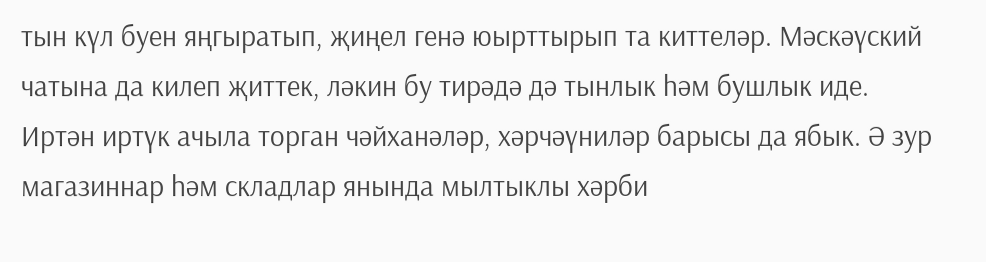тын күл буен яңгыратып, җиңел генә юырттырып та киттеләр. Мәскәүский чатына да килеп җиттек, ләкин бу тирәдә дә тынлык һәм бушлык иде. Иртән иртүк ачыла торган чәйханәләр, хәрчәүниләр барысы да ябык. Ә зур магазиннар һәм складлар янында мылтыклы хәрби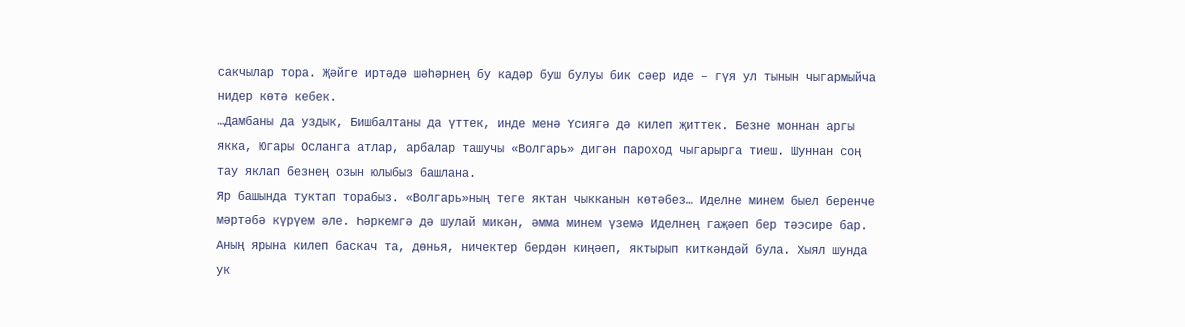сакчылар тора. Җәйге иртәдә шәһәрнең бу кадәр буш булуы бик сәер иде – гүя ул тынын чыгармыйча нидер көтә кебек.
…Дамбаны да уздык, Бишбалтаны да үттек, инде менә Үсиягә дә килеп җиттек. Безне моннан аргы якка, Югары Осланга атлар, арбалар ташучы «Волгарь» дигән пароход чыгарырга тиеш. Шуннан соң тау яклап безнең озын юлыбыз башлана.
Яр башында туктап торабыз. «Волгарь»ның теге яктан чыкканын көтәбез… Иделне минем быел беренче мәртәбә күрүем әле. Һәркемгә дә шулай микән, әмма минем үземә Иделнең гаҗәеп бер тәэсире бар. Аның ярына килеп баскач та, дөнья, ничектер бердән киңәеп, яктырып киткәндәй була. Хыял шунда ук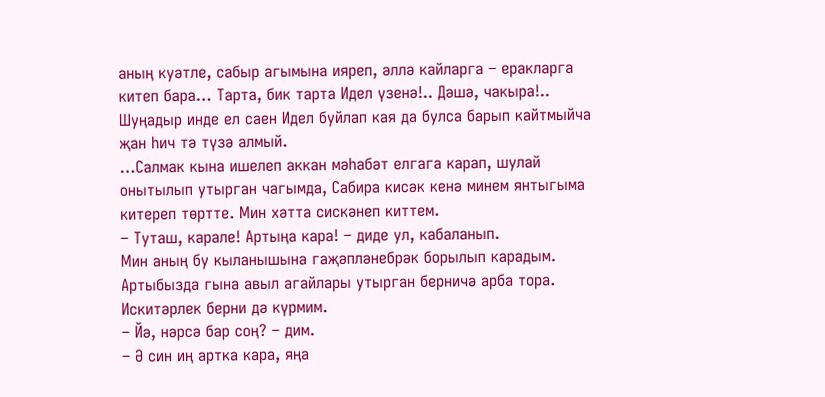аның куәтле, сабыр агымына ияреп, әллә кайларга – еракларга китеп бара… Тарта, бик тарта Идел үзенә!.. Дәшә, чакыра!.. Шуңадыр инде ел саен Идел буйлап кая да булса барып кайтмыйча җан һич тә түзә алмый.
…Салмак кына ишелеп аккан мәһабәт елгага карап, шулай онытылып утырган чагымда, Сабира кисәк кенә минем янтыгыма китереп төртте. Мин хәтта сискәнеп киттем.
– Туташ, карале! Артыңа кара! – диде ул, кабаланып.
Мин аның бу кыланышына гаҗәпләнебрәк борылып карадым. Артыбызда гына авыл агайлары утырган берничә арба тора. Искитәрлек берни дә күрмим.
– Йә, нәрсә бар соң? – дим.
– Ә син иң артка кара, яңа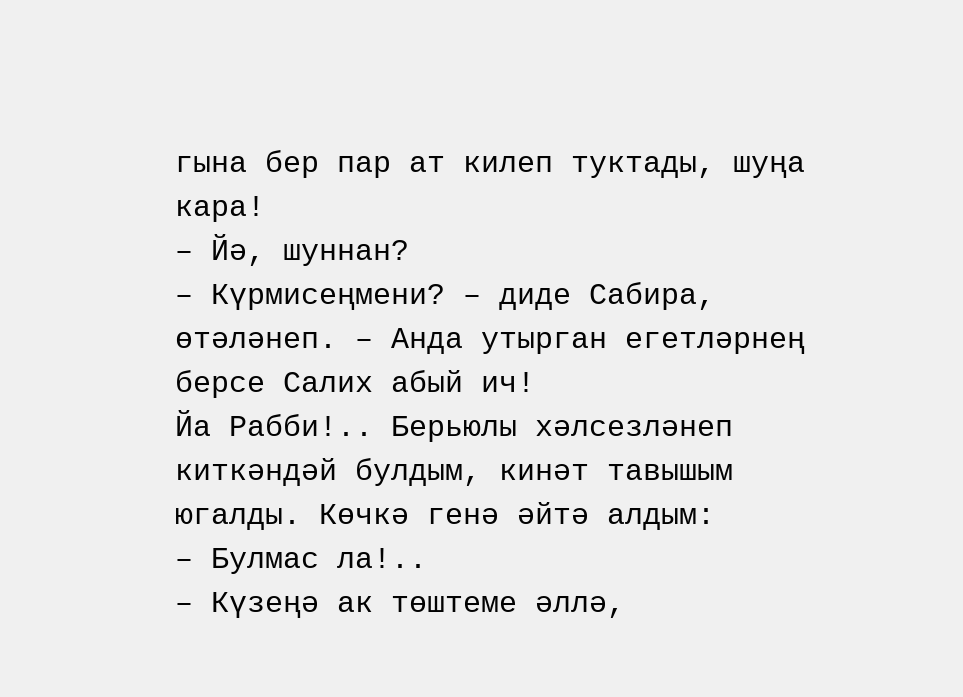гына бер пар ат килеп туктады, шуңа кара!
– Йә, шуннан?
– Күрмисеңмени? – диде Сабира, өтәләнеп. – Анда утырган егетләрнең берсе Салих абый ич!
Йа Рабби!.. Берьюлы хәлсезләнеп киткәндәй булдым, кинәт тавышым югалды. Көчкә генә әйтә алдым:
– Булмас ла!..
– Күзеңә ак төштеме әллә,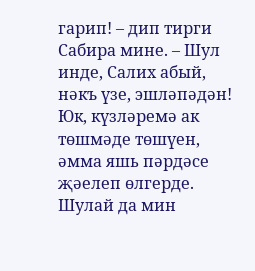гарип! – дип тирги Сабира мине. – Шул инде, Салих абый, нәкъ үзе, эшләпәдән!
Юк, күзләремә ак төшмәде төшүен, әмма яшь пәрдәсе җәелеп өлгерде. Шулай да мин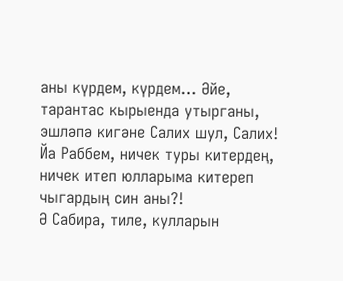аны күрдем, күрдем… Әйе, тарантас кырыенда утырганы, эшләпә кигәне Салих шул, Салих! Йа Раббем, ничек туры китердең, ничек итеп юлларыма китереп чыгардың син аны?!
Ә Сабира, тиле, кулларын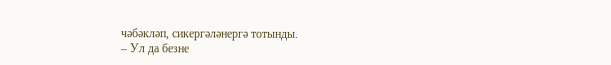чәбәкләп, сикергәләнергә тотынды.
– Ул да безне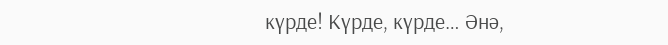күрде! Күрде, күрде… Әнә,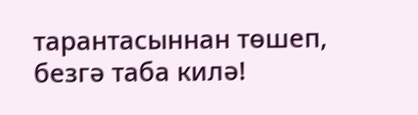тарантасыннан төшеп, безгә таба килә!